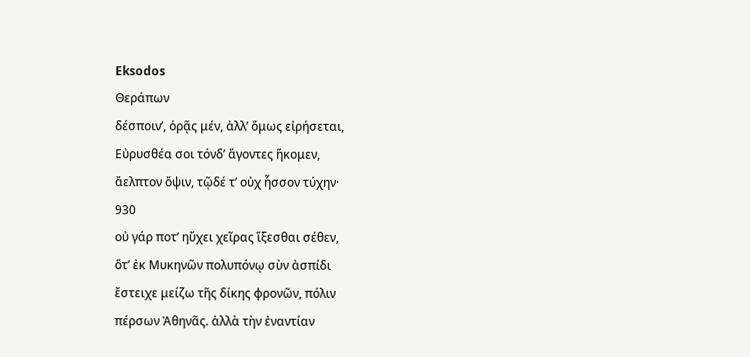Eksodos
Θεράπων
δέσποινʼ, ὁρᾷς μέν, ἀλλʼ ὅμως εἰρήσεται,
Εὐρυσθέα σοι τόνδʼ ἄγοντες ἥκομεν,
ἄελπτον ὄψιν, τῷδέ τʼ οὐχ ἧσσον τύχην·
930
οὐ γάρ ποτʼ ηὔχει χεῖρας ἵξεσθαι σέθεν,
ὅτʼ ἐκ Μυκηνῶν πολυπόνῳ σὺν ἀσπίδι
ἔστειχε μείζω τῆς δίκης φρονῶν, πόλιν
πέρσων Ἀθηνᾶς. ἀλλὰ τὴν ἐναντίαν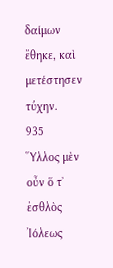δαίμων ἔθηκε, καὶ μετέστησεν τύχην.
935
Ὕλλος μὲν οὖν ὅ τʼ ἐσθλὸς Ἰόλεως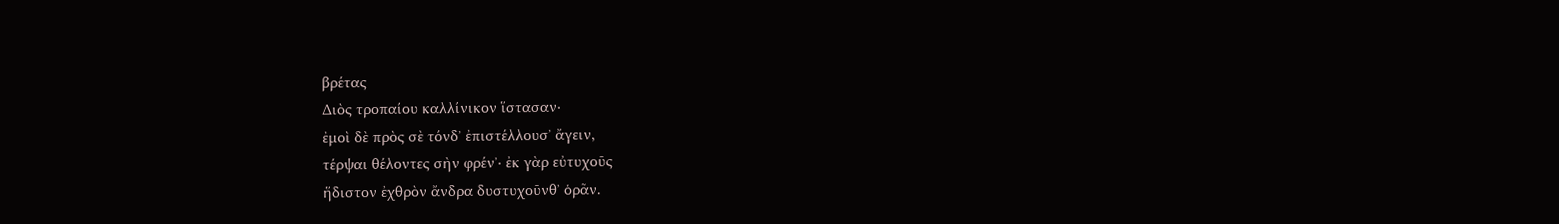βρέτας
Διὸς τροπαίου καλλίνικον ἵστασαν·
ἐμοὶ δὲ πρὸς σὲ τόνδʼ ἐπιστέλλουσʼ ἄγειν,
τέρψαι θέλοντες σὴν φρένʼ· ἐκ γὰρ εὐτυχοῦς
ἥδιστον ἐχθρὸν ἄνδρα δυστυχοῦνθʼ ὁρᾶν.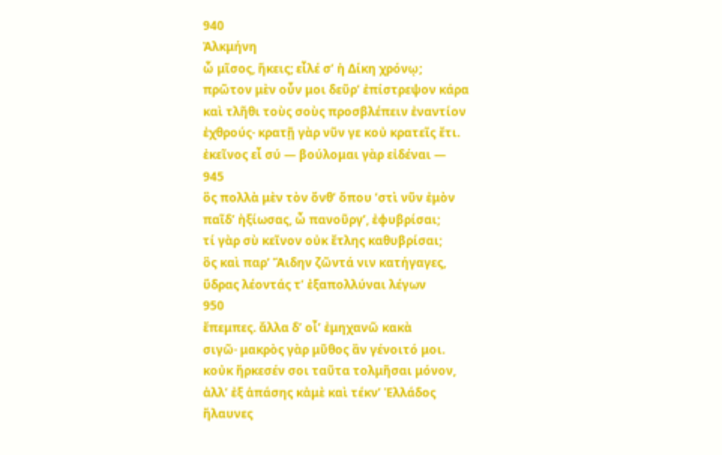940
Ἀλκμήνη
ὦ μῖσος, ἥκεις; εἷλέ σʼ ἡ Δίκη χρόνῳ;
πρῶτον μὲν οὖν μοι δεῦρʼ ἐπίστρεψον κάρα
καὶ τλῆθι τοὺς σοὺς προσβλέπειν ἐναντίον
ἐχθρούς· κρατῇ γὰρ νῦν γε κοὐ κρατεῖς ἔτι.
ἐκεῖνος εἶ σύ — βούλομαι γὰρ εἰδέναι —
945
ὃς πολλὰ μὲν τὸν ὄνθʼ ὅπου ’στὶ νῦν ἐμὸν
παῖδʼ ἠξίωσας, ὦ πανοῦργʼ, ἐφυβρίσαι;
τί γὰρ σὺ κεῖνον οὐκ ἔτλης καθυβρίσαι;
ὃς καὶ παρʼ Ἅιδην ζῶντά νιν κατήγαγες,
ὕδρας λέοντάς τʼ ἐξαπολλύναι λέγων
950
ἔπεμπες. ἄλλα δʼ οἷ’ ἐμηχανῶ κακὰ
σιγῶ· μακρὸς γὰρ μῦθος ἂν γένοιτό μοι.
κοὐκ ἤρκεσέν σοι ταῦτα τολμῆσαι μόνον,
ἀλλʼ ἐξ ἁπάσης κἀμὲ καὶ τέκνʼ Ἑλλάδος
ἤλαυνες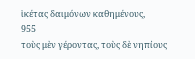ἱκέτας δαιμόνων καθημένους,
955
τοὺς μὲν γέροντας, τοὺς δὲ νηπίους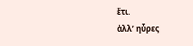ἔτι.
ἀλλʼ ηὗρες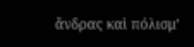ἄνδρας καὶ πόλισμʼ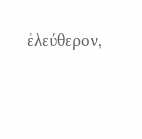ἐλεύθερον,